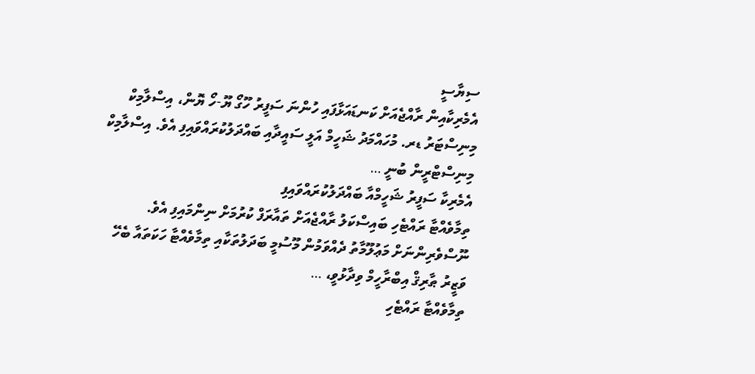ސިޔާސީ
އެމެރިކާއިން ރާއްޖެއަށް ކަނޑައަޅާފައި ހުންނަ ސަފީރު ހޫގޯ ޔޫ-ހޯ ޔޮން، އިސްލާމިކް މިނިސްޓަރު ޑރ. މުހައްމަދު ޝަހީމް އަލީ ސައީދާއި ބައްދަލުކުރައްވައިފި އެވެ. އިސްލާމިކް މިނިސްޓްރީން ބުނީ …
އެމެރިކާ ސަފީރު ޝަހީމްއާ ބައްދަލުކުރައްވައިފި
ތިމާވެއްޓާ ރައްޓެހި ބައިސްކަލު ރާއްޖެއަށް ތައާރަފް ކުރުމަށް ނިންމައިފި އެވެ. ނޫސްވެރިންނަށް މަޢުލޫމާތު ދެއްވަމުން މޫސުމީ ބަދަލުތަކާއި ތިމާވެއްޓާ ހަކަތައާ ބެހޭ ވަޒީރު ޠާރިޤް އިބްރާހީމް ވިދާޅުވީ، …
ތިމާވެއްޓާ ރައްޓެހި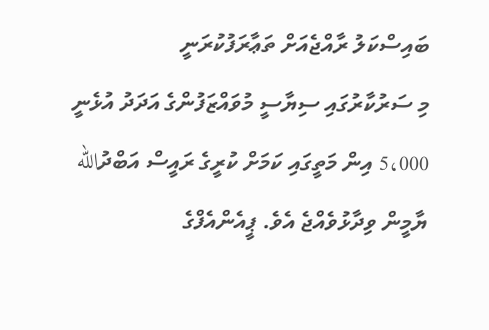ބައިސްކަލު ރާއްޖެއަށް ތަޢާރަފުކުރަނީ
މި ސަރުކާރުގައި ސިޔާސީ މުވައްޒަފުންގެ އަދަދު އުޅެނީ 5،000 އިން މަތީގައި ކަމަށް ކުރީގެ ރައީސް އަބްދުالله ޔާމީން ވިދާޅުވެއްޖެ އެވެ. ޕީއެންއެފްގެ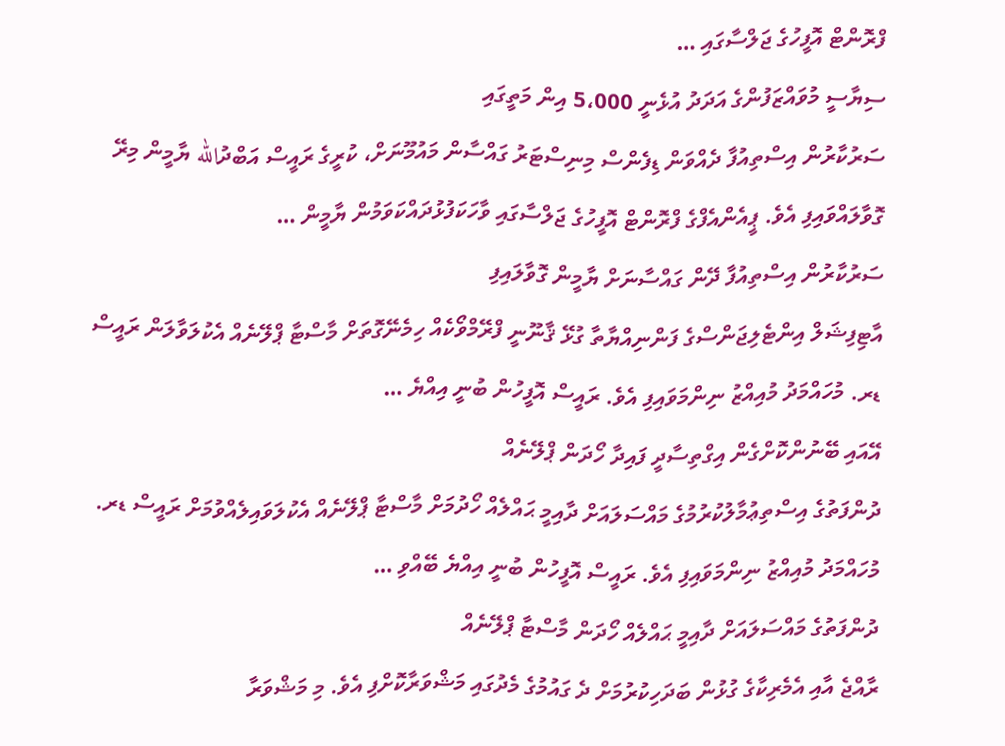ފްރޮންޓް އޮފީހުގެ ޖަލްސާގައި …
ސިޔާސީ މުވައްޒަފުންގެ އަދަދު އުޅެނީ 5،000 އިން މަތީގައި
ސަރުކާރުން އިސްތިއުފާ ދެއްވަން ޑިފެންސް މިނިސްޓަރު ގައްސާން މައުމޫނަށް، ކުރީގެ ރައީސް އަބްދުالله ޔާމީން މިރޭ ގޮވާލައްވައިފި އެވެ. ޕީއެންއެފްގެ ފްރޮންޓް އޮފީހުގެ ޖަލްސާގައި ވާހަކަފުޅުދައްކަވަމުން ޔާމީން …
ސަރުކާރުން އިސްތިއުފާ ދޭން ގައްސާނަށް ޔާމީން ގޮވާލައިފި
އާޓިފިޝަލް އިންޓެލިޖަންސްގެ ފަންނިއްޔާތާ ގުޅޭ ޤާނޫނީ ފްރޭމްވޯކެއް ހިމެނޭގޮތަށް މާސްޓާ ޕްލޭނެއް އެކުލަވާލަން ރައީސް ޑރ. މުހައްމަދު މުއިއްޒު ނިންމަވައިފި އެވެ. ރައީސް އޮފީހުން ބުނީ އިއްޔެ …
އޭއައި ބޭނުންކޮށްގެން އިގްތިސާދީ ފައިދާ ހޯދަން ޕްލޭނެއް
ދުންފަތުގެ އިސްތިޢުމާލުކުރުމުގެ މައްސަލައަށް ދާއިމީ ޙައްލެއް ހޯދުމަށް މާސްޓާ ޕްލޭނެއް އެކުލަވައިލެއްވުމަށް ރައީސް ޑރ. މުހައްމަދު މުއިއްޒު ނިންމަވައިފި އެވެ. ރައީސް އޮފީހުން ބުނީ އިއްޔެ ބޭއްވި …
ދުންފަތުގެ މައްސަލައަށް ދާއިމީ ޙައްލެއް ހޯދަން މާސްޓާ ޕްލޭނެއް
ރާއްޖެ އާއި އެމެރިކާގެ ގުޅުން ބަދަހިކުރުމަށް ދެ ގައުމުގެ މެދުގައި މަޝްވަރާކޮށްފި އެވެ. މި މަޝްވަރާ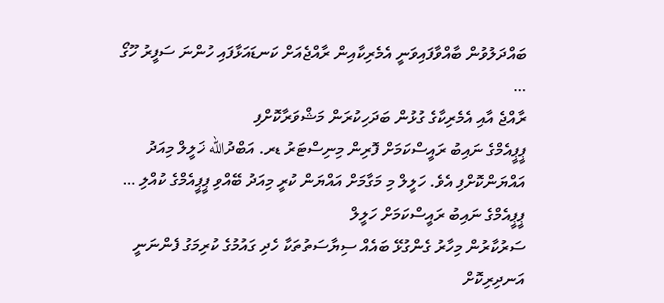ބައްދަލުވުން ބާއްވާފައިވަނީ އެމެރިކާއިން ރާއްޖެއަށް ކަނޑައަޅާފައި ހުންނަ ސަފީރު ހޫގޯ …
ރާއްޖެ އާއި އެމެރިކާގެ ގުޅުން ބަދަހިކުރަން މަޝްވަރާކޮށްފި
ޕީޕީއެމްގެ ނައިބު ރައީސްކަމަށް ފޮރިން މިނިސްޓަރު ޑރ. އަބްދުالله ޚަލީލް މިއަދު އައްޔަންކޮށްފި އެވެ. ހަލީލް މި މަގާމަށް އައްޔަން ކުރީ މިއަދު ބޭއްވި ޕީޕީއެމްގެ ކުއްލި …
ޕީޕީއެމްގެ ނައިބު ރައީސްކަމަށް ހަލީލް
ސަރުކާރުން މިހާރު ގެންގުޅޭ ބައެއް ސިޔާސަތުތަކާ ހެދި ގައުމުގެ ކުރިމަގު ފެންނަނީ އަނދިރިކޮށް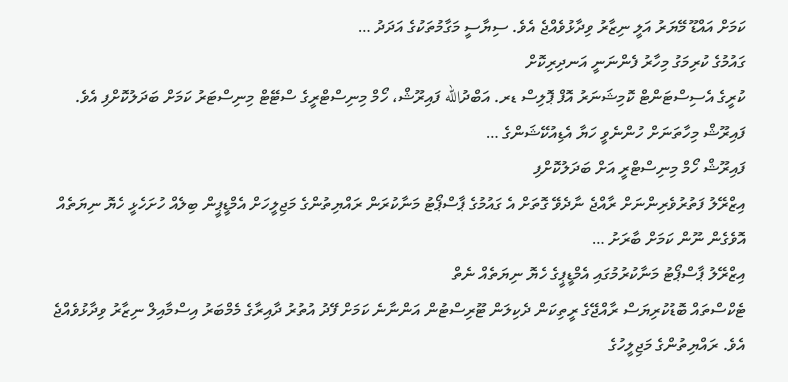ކަމަށް އައްޑޫ މޭޔަރު އަލީ ނިޒާރު ވިދާޅުވެއްޖެ އެވެ. ސިޔާސީ މަގާމުތަކުގެ އަދަދު …
ގައުމުގެ ކުރިމަގު މިހާރު ފެންނަނީ އަނދިރިކޮށް
ކުރީގެ އެސިސްޓަންޓް ކޮމިޝަނަރު އޮފް ޕޮލިސް ޑރ. އަބްދުالله ފައިރޫޝް، ހޯމް މިނިސްޓްރީގެ ސްޓޭޓް މިނިސްޓަރު ކަމަށް ބަދަލުކޮށްފި އެވެ. ފައިރޫޝް މިހާތަނަށް ހުންނެވީ ހަޔާ އެޑިއުކޭޝަންގެ …
ފައިރޫޝް ހޯމް މިނިސްޓްރީ އަށް ބަދަލުކޮށްފި
އިޒްރޭލު ފަތުރުވެރިންނަށް ރާއްޖެ ނާދެވޭ ގޮތަށް އެ ގައުމުގެ ޕާސްޕޯޓު މަނާކުރަން ރައްޔިތުންގެ މަޖިލީހަށް އެމްޑީޕީން ބިލެއް ހުށަހެޅީ ހެޔޮ ނިޔަތެއް އޮވެގެން ނޫން ކަމަށް ބާރަށު …
އިޒްރޭލު ޕާސްޕޯޓު މަނާކުރުމުގައި އެމްޑީޕީގެ ހެޔޮ ނިޔަތެއް ނެތް
ޓެކްސްތައް ބޮޑުކުރިޔަސް ރާއްޖޭގެ ރީތިކަން ދެކިލަން ޓޫރިސްޓުން އަންނާނެ ކަމަށް ފޭދު އުތުރު ދާއިރާގެ މެމްބަރު އިސްމާއިލް ނިޒާރު ވިދާޅުވެއްޖެ އެވެ. ރައްޔިތުންގެ މަޖިލީހުގެ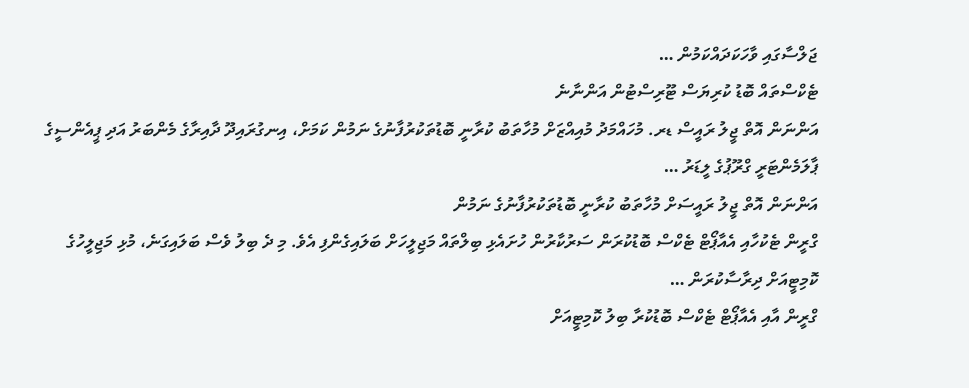ޖަލްސާގައި ވާހަކަދައްކަމުން …
ޓެކްސްތައް ބޮޑު ކުރިޔަސް ޓޫރިސްޓުން އަންނާނެ
އަންނަން އޮތް ޖީލު ރައީސް ޑރ. މުހައްމަދު މުއިއްޒަށް މުހާތަބު ކުރާނީ ބޮޑުތަކުރުފާނުގެ ނަމުން ކަމަށް، އިނގުރައިދޫ ދާއިރާގެ މެންބަރު އަދި ޕީއެންސީގެ ޕާލަމެންޓަރީ ގްރޫޕުގެ ލީޑަރު …
އަންނަން އޮތް ޖީލު ރައީސަށް މުހާތަބު ކުރާނީ ބޮޑުތަކުރުފާނުގެ ނަމުން
ގްރީން ޓެކުހާއި އެއާޕޯޓް ޓެކްސް ބޮޑުކުރަން ސަރުކާރުން ހުށައެޅި ބިލްތައް މަޖިލީހަށް ބަލައިގެންފި އެވެ. މި ދެ ބިލު ވެސް ބަލައިގަނެ، މުޅި މަޖިލީހުގެ ކޮމިޓީއަށް ދިރާސާކުރަން …
ގްރީން އާއި އެއާޕޯޓް ޓެކްސް ބޮޑުކުރާ ބިލު ކޮމިޓީއަށް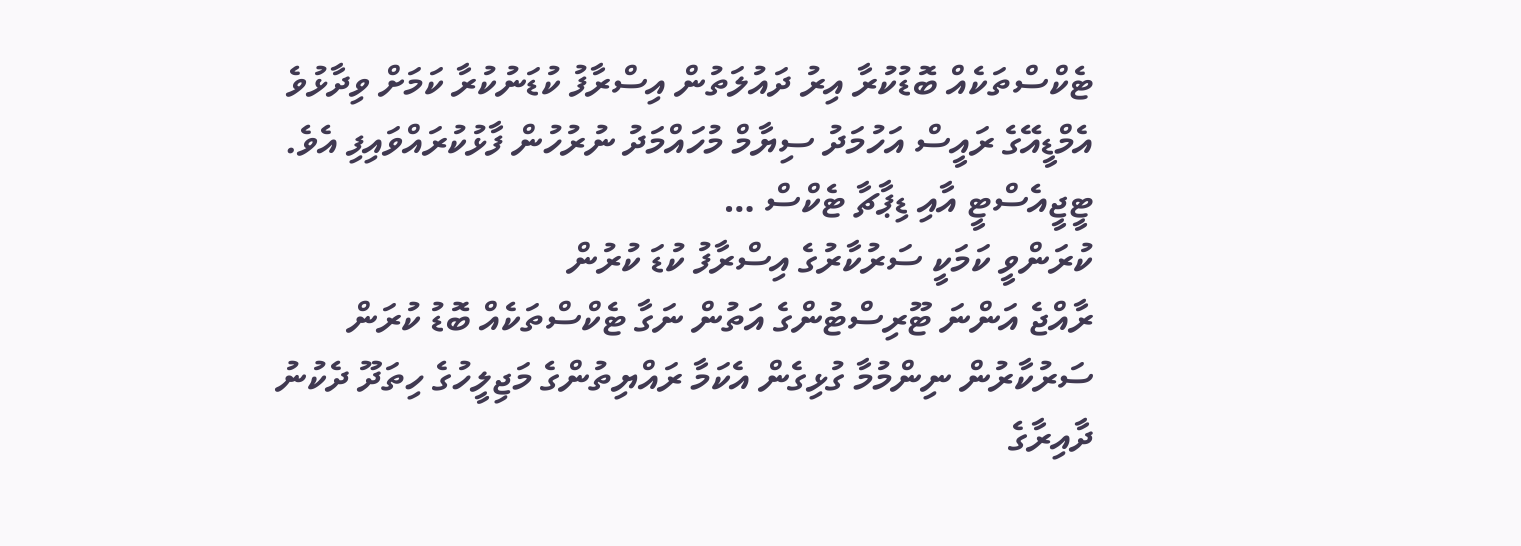ޓެކްސްތަކެއް ބޮޑުކުރާ އިރު ދައުލަތުން އިސްރާފު ކުޑަނުކުރާ ކަމަށް ވިދާޅުވެ އެމްޑީއޭގެ ރައީސް އަހުމަދު ސިޔާމް މުހައްމަދު ނުރުހުން ފާޅުކުރައްވައިފި އެވެ. ޓީޖީއެސްޓީ އާއި ޑިޕާޗާ ޓެކްސް …
ކުރަންވީ ކަމަކީ ސަރުކާރުގެ އިސްރާފު ކުޑަ ކުރުން
ރާއްޖެ އަންނަ ޓޫރިސްޓުންގެ އަތުން ނަގާ ޓެކްސްތަކެއް ބޮޑު ކުރަން ސަރުކާރުން ނިންމުމާ ގުޅިގެން އެކަމާ ރައްޔިތުންގެ މަޖިލީހުގެ ހިތަދޫ ދެކުނު ދާއިރާގެ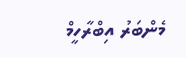މެންބަރު އިބްރާހީމް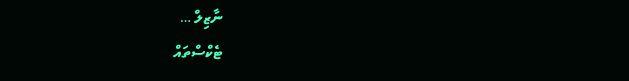ނާޒިލް …
ޓެކްސްތައް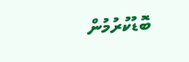ބޮޑުކުރުމުން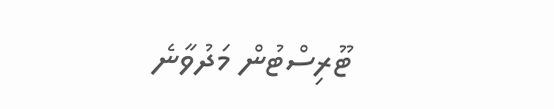ޓޫރިސްޓުން މަދުވާނެ